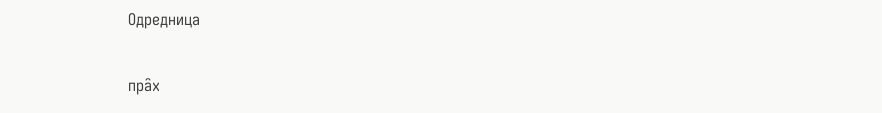Одредница

пра̑х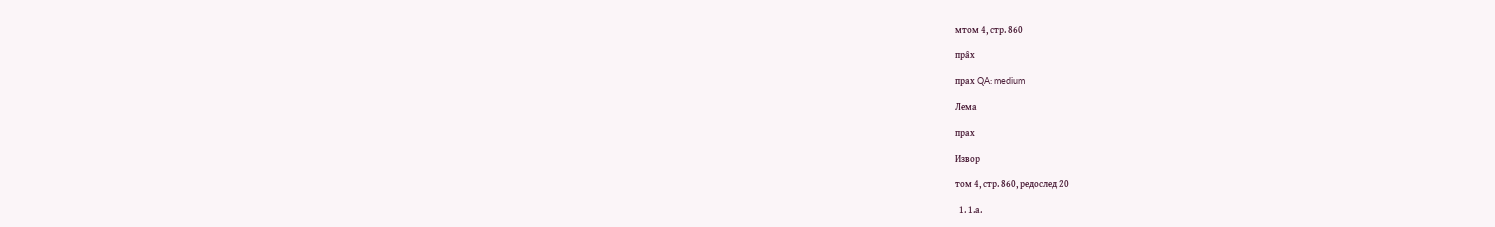мтом 4, стр. 860

пра̑х

прах QA: medium

Лема

прах

Извор

том 4, стр. 860, редослед 20

  1. 1.а.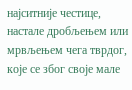најситније честице, настале дробљењем или мрвљењем чега тврдог, које се због своје мале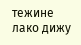тежине лако дижу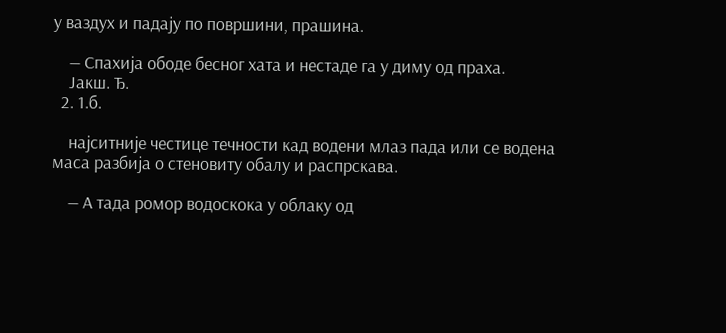у ваздух и падају по површини, прашина.

    — Спахија ободе бесног хата и нестаде га у диму од праха.
    Јакш. Ђ.
  2. 1.б.

    најситније честице течности кад водени млаз пада или се водена маса разбија о стеновиту обалу и распрскава.

    — А тада ромор водоскока у облаку од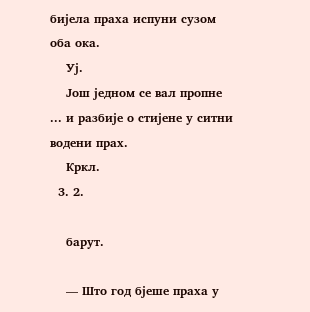бијела праха испуни сузом оба ока.
    Уј.
    Још једном се вал пропне ... и разбије о стијене у ситни водени прах.
    Кркл.
  3. 2.

    барут.

    — Што год бјеше праха у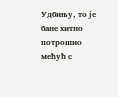Удбињу, то је бане хитно потрошио мећућ с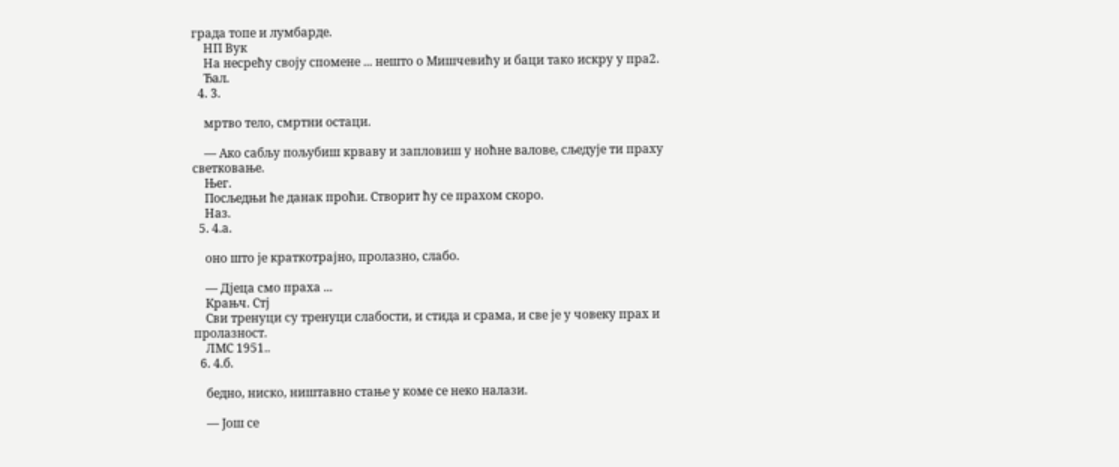града топе и лумбарде.
    НП Вук
    На несрећу своју спомене ... нешто о Мишчевићу и баци тако искру у пра2.
    Ђал.
  4. 3.

    мртво тело, смртни остаци.

    — Ако сабљу пољубиш крваву и запловиш у ноћне валове, сљедује ти праху светковање.
    Њег.
    Посљедњи ће данак проћи. Створит ћу се прахом скоро.
    Наз.
  5. 4.а.

    оно што је краткотрајно, пролазно, слабо.

    — Дјеца смо праха ...
    Крањч. Стј
    Сви тренуци су тренуци слабости, и стида и срама, и све је у човеку прах и пролазност.
    ЛМС 1951..
  6. 4.б.

    бедно, ниско, ништавно стање у коме се неко налази.

    — Још се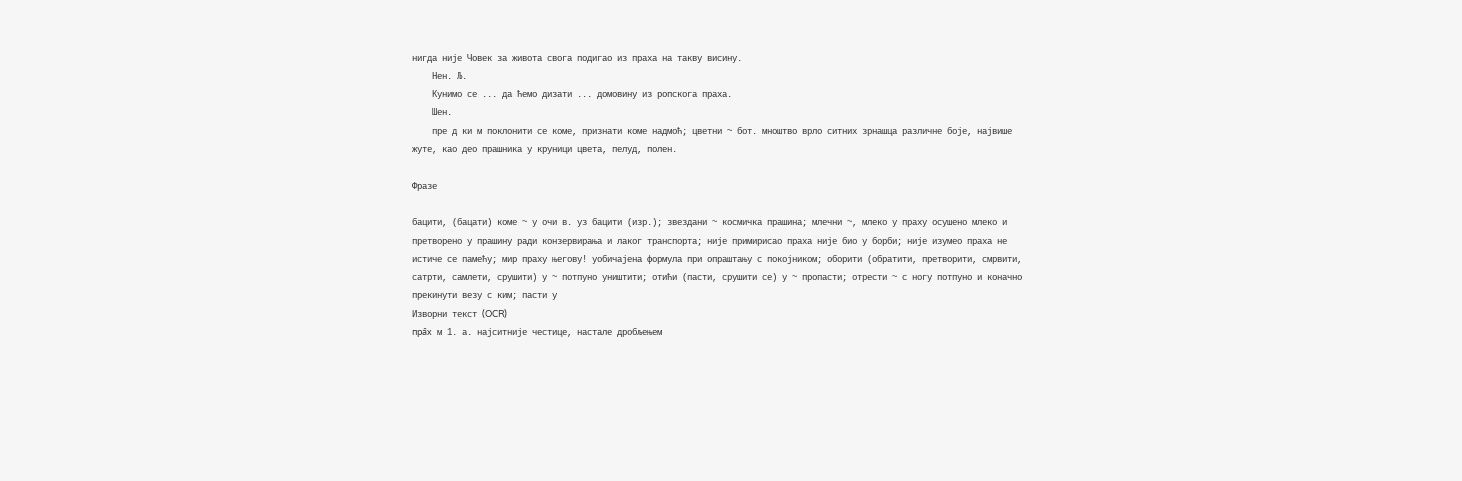нигда није Човек за живота свога подигао из праха на такву висину.
    Нен. Љ.
    Кунимо се ... да ћемо дизати ... домовину из ропскога праха.
    Шен.
    пре д ки м поклонити се коме, признати коме надмоћ; цветни ~ бот. мноштво врло ситних зрнашца различне боје, највише жуте, као део прашника у круници цвета, пелуд, полен.

Фразе

бацити, (бацати) коме ~ у очи в. уз бацити (изр.); звездани ~ космичка прашина; млечни ~, млеко у праху осушено млеко и претворено у прашину ради конзервирања и лаког транспорта; није примирисао праха није био у борби; није изумео праха не истиче се памећу; мир праху његову! уобичајена формула при опраштању с покојником; оборити (обратити, претворити, смрвити, сатрти, самлети, срушити) у ~ потпуно уништити; отићи (пасти, срушити се) у ~ пропасти; отрести ~ с ногу потпуно и коначно прекинути везу с ким; пасти у
Изворни текст (OCR)
пра̑х м 1. а. најситније честице, настале дробљењем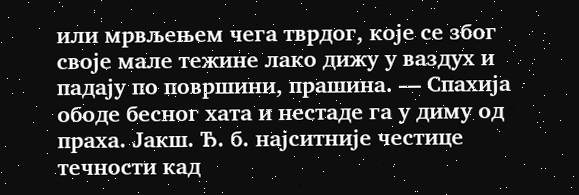или мрвљењем чега тврдог, које се због своје мале тежине лако дижу у ваздух и падају по површини, прашина. — Спахија ободе бесног хата и нестаде га у диму од праха. Јакш. Ђ. б. најситније честице течности кад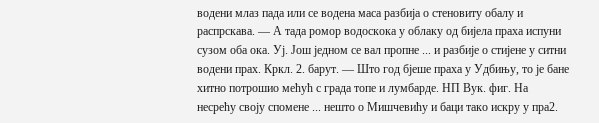водени млаз пада или се водена маса разбија о стеновиту обалу и распрскава. — А тада ромор водоскока у облаку од бијела праха испуни сузом оба ока. Уј. Још једном се вал пропне ... и разбије о стијене у ситни водени прах. Кркл. 2. барут. — Што год бјеше праха у Удбињу, то је бане хитно потрошио мећућ с града топе и лумбарде. НП Вук. фиг. На несрећу своју спомене ... нешто о Мишчевићу и баци тако искру у пра2.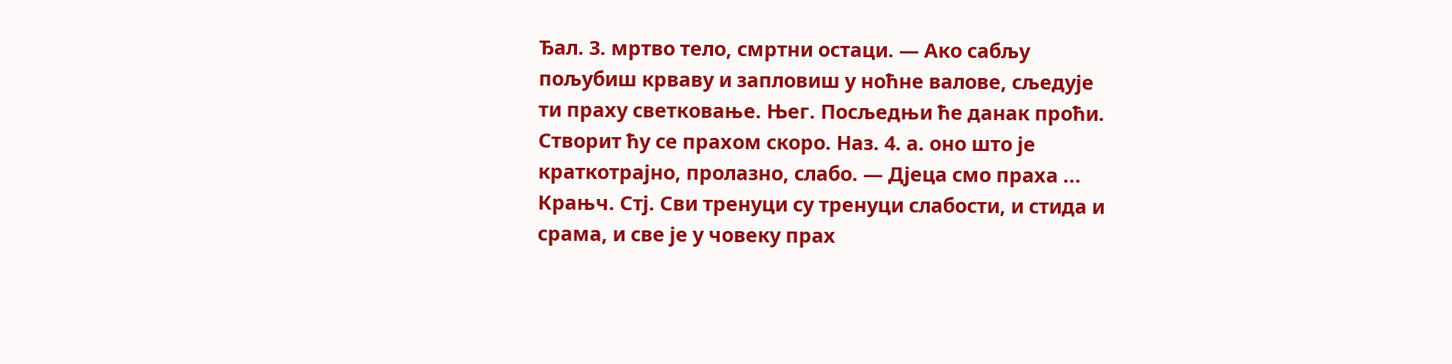Ђал. 3. мртво тело, смртни остаци. — Ако сабљу пољубиш крваву и запловиш у ноћне валове, сљедује ти праху светковање. Њег. Посљедњи ће данак проћи. Створит ћу се прахом скоро. Наз. 4. а. оно што је краткотрајно, пролазно, слабо. — Дјеца смо праха ... Крањч. Стј. Сви тренуци су тренуци слабости, и стида и срама, и све је у човеку прах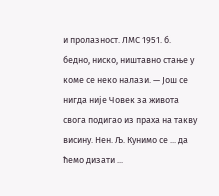и пролазност. ЛМС 1951. б. бедно, ниско, ништавно стање у коме се неко налази. — Још се нигда није Човек за живота свога подигао из праха на такву висину. Нен. Љ. Кунимо се ... да ћемо дизати ...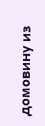домовину из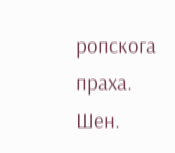ропскога праха. Шен.